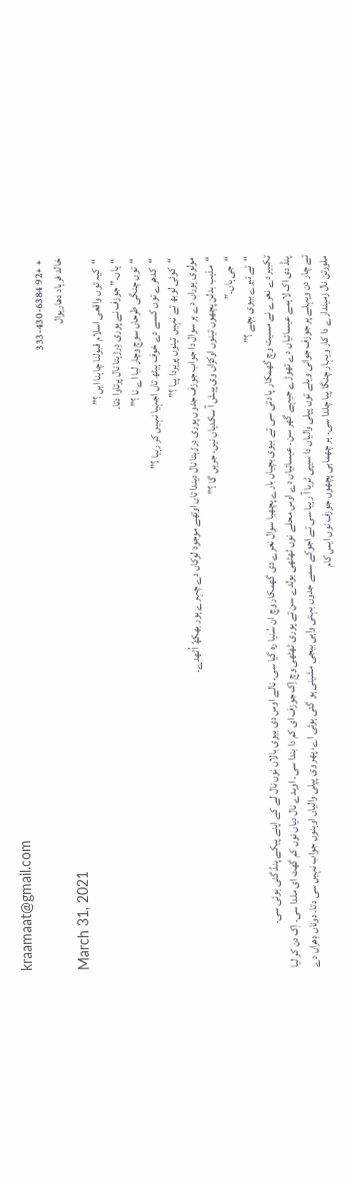kraamaat@gmail.com
+ +92 333-430-6384
خالد فرہاد دھاریوال
March 31, 2021
“کیہ توں واقعی اسلام قبولنا چاہنا ایں ؟”
“ہاں۔” جوزف نے پوری دِرڑہتا نال پرتاوا دتا۔
“توں چنگی طرحاں سوچ وچار لیا اے نا ؟”
“کدھرے توں کسے دے خوف ہیٹھ تاں اجہیا نہیں کر رہیا ؟”
“کوئی لوبھ تے نہیں تینوں پریردا پیا ؟”
مولوی ہوراں دے ہر سوال دا جواب جوزف جدوں پوری دِرڑہتا نال دیندا تاں اوتھے موجود لوکاں دے چہرے ہور بھکھّ اُٹھدے۔
“مذہب بدلن پچھوں تینوں اوکڑاں وی پیش آ سکدیاں نیں، جریں گا ؟”
“جی ہاں۔”
“تے تیرے بیوی بچے ؟”
تکبیر دے نعرے نے مسیت وچ گھمکار پا دتی سی تے بیوی بچیاں بارے پچھیا سوال نعرے دی گھمکار وچ ان سُنیا رہ گیا سی۔ نالے اوس دی بیوی بالاں نوں نال لے کے اپنے پیکے پنڈ گئی ہوئی سی۔
پنڈ دی اک لاہمے عیسائیاں دے تھوڑے جیہے گھر سن۔ عیسائیاں دے اوس محلے نوں ٹھٹھی بولدے سن تے پوری ٹھٹھی وچ اِک جوزف ای کم دا بندا سی۔ اوہدے نال دیاں نوں کم گھٹ ای ملدا سی۔ اِک دن کر لیا تے چار دن ویہلے پر جوزف جوانی ویلے توں پپلی والیاں دا سیپی ٹریا آ رہیا سی تے اجوکے سمے جدوں بہتی واہی بیجی مشینی ہو گئی ہوئی اے، پھر وی پپلی والیاں اوہنوں جواب نہیں سی دتا۔ دوناں دِھراں دے ملورتن نال زمیندارے دا کار ویہار چنگا پیا چلدا سی۔ ہر چھماہی پچھوں جوزف نوں ایس کام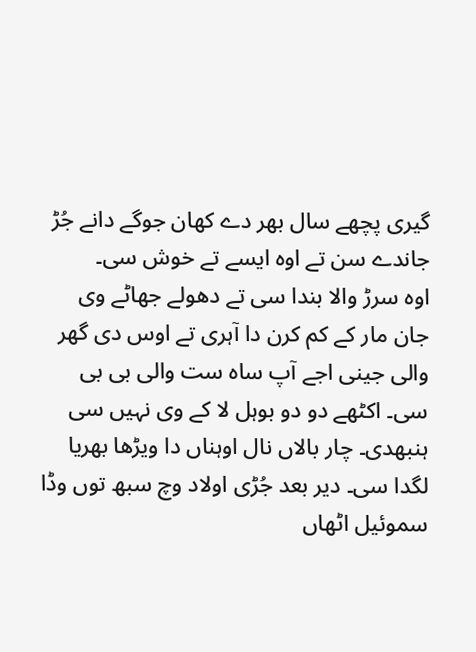گیری پچھے سال بھر دے کھان جوگے دانے جُڑ جاندے سن تے اوہ ایسے تے خوش سی۔
اوہ سرڑ والا بندا سی تے دھولے جھاٹے وی جان مار کے کم کرن دا آہری تے اوس دی گھر والی جینی اجے آپ ساہ ست والی بی بی سی۔ اکٹھے دو دو بوہل لا کے وی نہیں سی ہنبھدی۔ چار بالاں نال اوہناں دا ویڑھا بھریا لگدا سی۔ دیر بعد جُڑی اولاد وچ سبھ توں وڈا سموئیل اٹھاں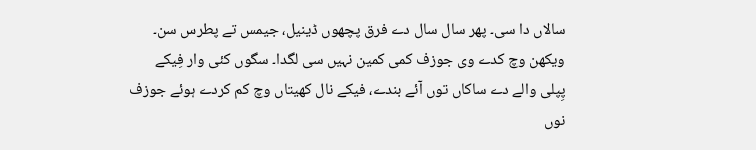سالاں دا سی۔ پھر سال سال دے فرق پچھوں ڈینیل، جیمس تے پطرس سن۔
ویکھن وچ کدے وی جوزف کمی کمین نہیں سی لگدا۔ سگوں کئی وار فِیکے پِپلی والے دے ساکاں توں آئے بندے، فیکے نال کھیتاں وچ کم کردے ہوئے جوزف نوں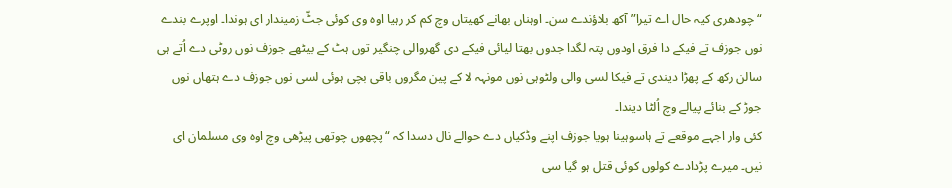“چودھری کیہ حال اے تیرا” آکھ بلاؤندے سن۔ اوہناں بھانے کھیتاں وچ کم کر رہیا اوہ وی کوئی جٹّ زمیندار ای ہوندا۔ اوپرے بندے نوں جوزف تے فیکے دا فرق اودوں پتہ لگدا جدوں بھتا لیائی فیکے دی گھروالی چنگیر توں ہٹ کے بیٹھے جوزف نوں روٹی دے اُتے ہی سالن رکھ کے پھڑا دیندی تے فیکا لسی والی ولٹوہی نوں مونہہ لا کے پین مگروں باقی بچی ہوئی لسی نوں جوزف دے ہتھاں نوں جوڑ کے بنائے پیالے وچ اُلٹا دیندا۔
کئی وار اجہے موقعے تے ہاسوہینا ہویا جوزف اپنے وڈکیاں دے حوالے نال دسدا کہ “پچھوں چوتھی پیڑھی وچ اوہ وی مسلمان ای نیں۔ میرے پڑدادے کولوں کوئی قتل ہو گیا سی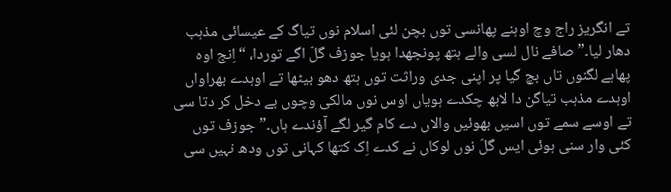تے انگریز راج وچ اوہنے پھانسی توں بچن لئی اسلام نوں تیاگ کے عیسائی مذہب دھار لیا۔” صافے نال لسی والے ہتھ پونجھدا ہویا جوزف گلّ اگے توردا، “اِنج اوہ پھاہے لگنوں تاں بچ گیا پر اپنی جدی وراثت توں ہتھ دھو بیٹھا تے اوہدے بھراواں اوہدے مذہب تیاگن دا لابھ چکدے ہویاں اوس نوں مالکی وچوں بے دخل کر دتا سی تے اوسے سمے توں اسیں بھوئیں والاں دے کام گیر لگے آؤندے ہاں۔” جوزف توں کئی وار سنی ہوئی ایس گلّ نوں لوکاں نے کدے اِک کتھا کہانی توں ودھ نہیں سی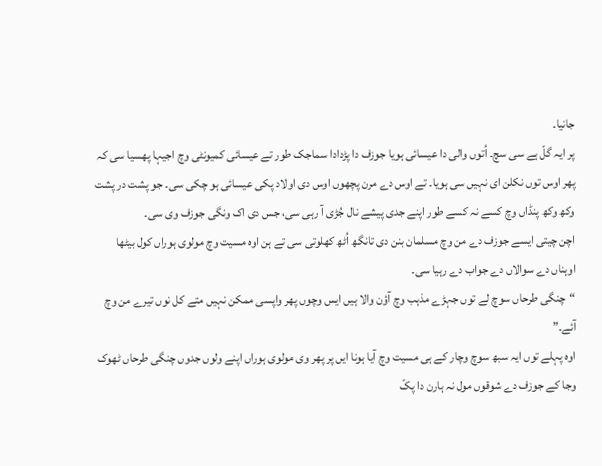جانیا۔
پر ایہ گلّ ہے سی سچ۔ اُتوں والی دا عیسائی ہویا جوزف دا پڑدادا سماجک طور تے عیسائی کمیونٹی وچ اجیہا پھسیا سی کہ پھر اوس توں نکلن ای نہیں سی ہویا۔ تے اوس دے مرن پچھوں اوس دی اولاد پکی عیسائی ہو چکی سی۔ جو پشت در پشت وکھ وکھ پنڈاں وچ کسے نہ کسے طور اپنے جدی پیشے نال جُڑی آ رہی سی، جس دی اک ونگی جوزف وی سی۔
اچن چیتی ایسے جوزف دے من وچ مسلمان بنن دی تانگھ اُٹھ کھلوتی سی تے ہن اوہ مسیت وچ مولوی ہوراں کول بیٹھا اوہناں دے سوالاں دے جواب دے رہیا سی۔
“چنگی طرحاں سوچ لے توں جہڑے مذہب وچ آؤن والا ہیں ایس وچوں پھر واپسی ممکن نہیں متے کل نوں تیرے من وچ آئے۔”
اوہ پہلے توں ایہ سبھ سوچ وچار کے ہی مسیت وچ آیا ہونا ایں پر پھر وی مولوی ہوراں اپنے ولوں جدوں چنگی طرحاں ٹھوک وجا کے جوزف دے شوقوں مول نہ ہارن دا پکّ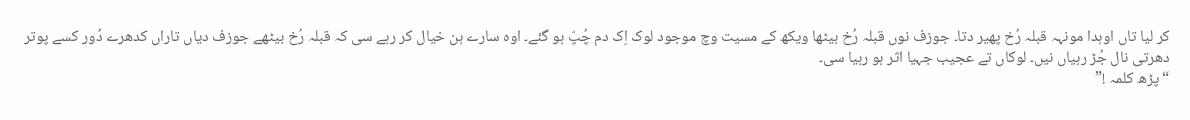کر لیا تاں اوہدا مونہہ قبلہ رُخ پھیر دتا۔ جوزف نوں قبلہ رُخ بیٹھا ویکھ کے مسیت وچ موجود لوک اِک دم چُپّ ہو گئے۔ اوہ سارے ہن خیال کر رہے سی کہ قبلہ رُخ بیٹھے جوزف دیاں تاراں کدھرے دُور کسے پوتر دھرتی نال جُڑ رہیاں نیں۔ لوکاں تے عجیب جہیا اثر ہو رہیا سی۔
“پڑھ کلمہ !”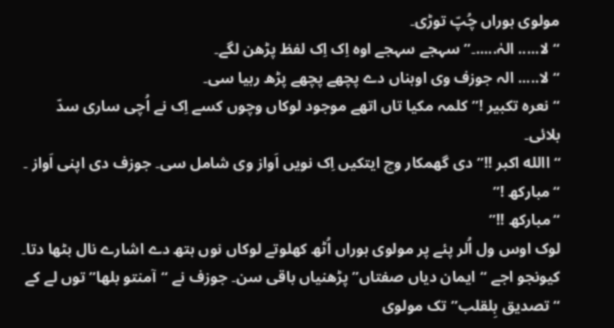مولوی ہوراں چُپّ توڑی۔
“لا..... الہٰ.....۔” سہجے سہجے اوہ اِک اِک لفظ پڑھن لگے۔
“لا..... الہ جوزف وی اوہناں دے پچھے پچھے پڑھ رہیا سی۔
“نعرہ تکبیر !” کلمہ مکیا تاں اتھے موجود لوکاں وچوں کسے اِک نے اُچی ساری سدّ بلائی۔
“االله اکبر !!” دی گھمکار وچ ایتکیں اِک نویں اَواز وی شامل سی۔ جوزف دی اپنی اَواز ۔
“مبارکھ !”
“مبارکھ !!”
لوک اوس ول اُلر پئے پر مولوی ہوراں اُٹھ کھلوتے لوکاں نوں ہتھ دے اشارے نال بٹھا دتا۔ کیونجو اجے “ایمان دیاں صفتاں” پڑھنیاں باقی سن۔ جوزف نے “آمنتو بلھا” توں لے کے “تصدیق بِلقلب” تک مولوی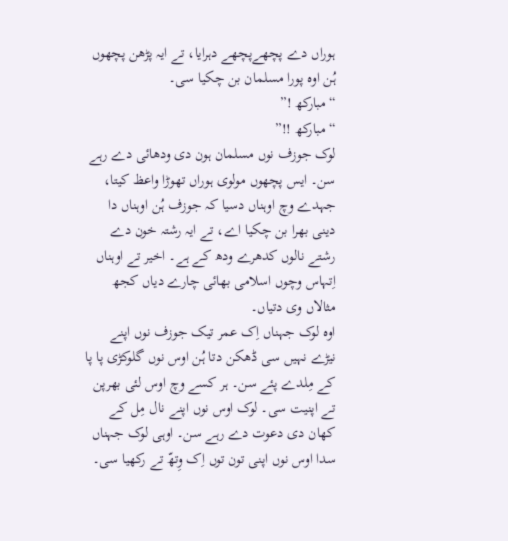ہوراں دے پچھےپچھے دہرایا، تے ایہ پڑھن پچھوں ہُن اوہ پورا مسلمان بن چکیا سی۔
“مبارکھ !”
“مبارکھ !!”
لوک جوزف نوں مسلمان ہون دی ودھائی دے رہے سن۔ ایس پچھوں مولوی ہوراں تھوڑا واعظ کیتا، جہدے وچ اوہناں دسیا کہ جوزف ہُن اوہناں دا دینی بھرا بن چکیا اے، تے ایہ رشتہ خون دے رشتے نالوں کدھرے ودھ کے ہے۔ اخیر تے اوہناں اِتہاس وچوں اسلامی بھائی چارے دیاں کجھ مثالاں وی دتیاں۔
اوہ لوک جہناں اِک عمر تیک جوزف نوں اپنے نیڑے نہیں سی ڈھکن دتا ہُن اوس نوں گلوکڑی پا پا کے مِلدے پئے سن۔ ہر کسے وچ اوس لئی بھرپن تے اپنیت سی۔ لوک اوس نوں اپنے نال مِل کے کھان دی دعوت دے رہے سن۔ اوہی لوک جہناں سدا اوس نوں اپنی تون توں اِک وِتھّ تے رکھیا سی۔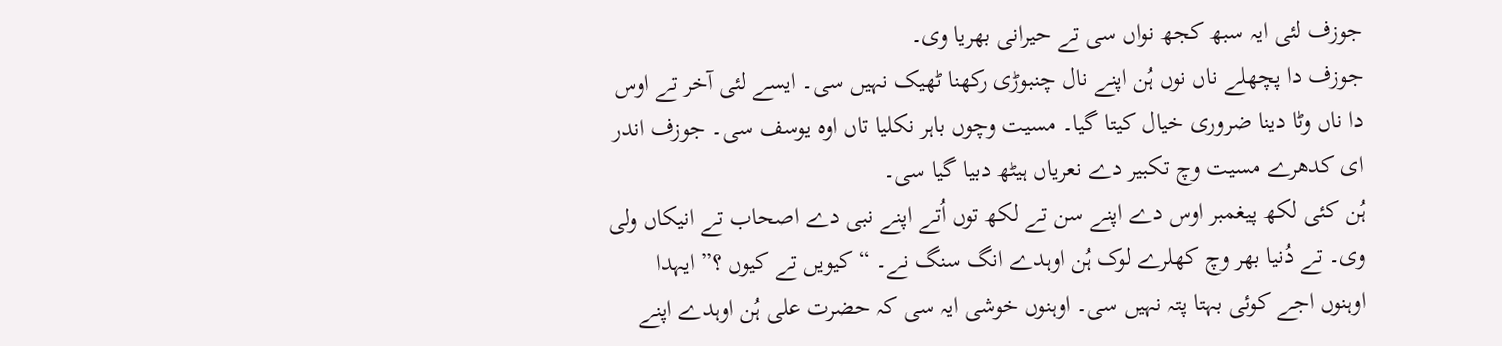جوزف لئی ایہ سبھ کجھ نواں سی تے حیرانی بھریا وی۔
جوزف دا پچھلے ناں نوں ہُن اپنے نال چنبوڑی رکھنا ٹھیک نہیں سی۔ ایسے لئی آخر تے اوس دا ناں وٹا دینا ضروری خیال کیتا گیا۔ مسیت وچوں باہر نکلیا تاں اوہ یوسف سی۔ جوزف اندر ای کدھرے مسیت وچ تکبیر دے نعریاں ہیٹھ دبیا گیا سی۔
ہُن کئی لکھ پیغمبر اوس دے اپنے سن تے لکھ توں اُتے اپنے نبی دے اصحاب تے انیکاں ولی وی۔ تے دُنیا بھر وچ کھلرے لوک ہُن اوہدے انگ سنگ نے۔ “کیویں تے کیوں ؟” ایہدا اوہنوں اجے کوئی بہتا پتہ نہیں سی۔ اوہنوں خوشی ایہ سی کہ حضرت علی ہُن اوہدے اپنے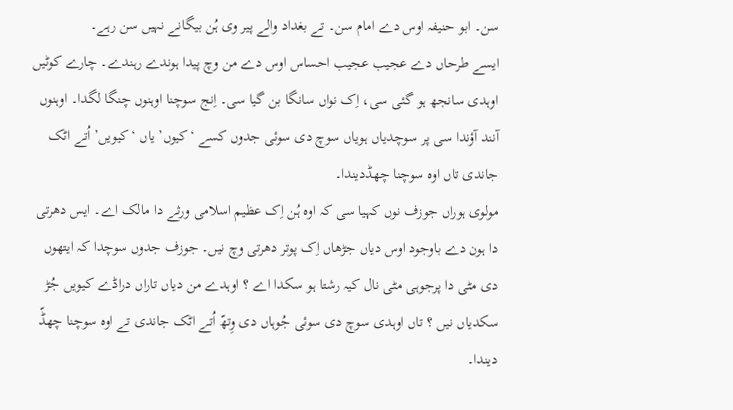سن۔ ابو حنیفہ اوس دے امام سن۔ تے بغداد والے پیر وی ہُن بیگانے نہیں سن رہے۔
ایسے طرحاں دے عجیب عجیب احساس اوس دے من وچ پیدا ہوندے رہندے۔ چارے کوٹیں اوہدی سانجھ ہو گئی سی، اِک نواں سانگا بن گیا سی۔ اِنج سوچنا اوہنوں چنگا لگدا۔ اوہنوں آنند آؤندا سی پر سوچدیاں ہویاں سوچ دی سوئی جدوں کسے ‘کیوں’ یاں ‘کیویں’ اُتے اٹک جاندی تاں اوہ سوچنا چھڈدیندا۔
مولوی ہوراں جوزف نوں کہیا سی کہ اوہ ہُن اِک عظیم اسلامی ورثے دا مالک اے۔ ایس دھرتی دا ہون دے باوجود اوس دیاں جڑھاں اِک پوتر دھرتی وچ نیں۔ جوزف جدوں سوچدا کہ ایتھوں دی مٹی دا پرجوہی مٹی نال کیہ رشتا ہو سکدا اے ؟ اوہدے من دیاں تاراں دراڈے کیویں جُڑ سکدیاں نیں ؟ تاں اوہدی سوچ دی سوئی جُوہاں دی وِتھّ اُتے اٹک جاندی تے اوہ سوچنا چھڈّ دیندا۔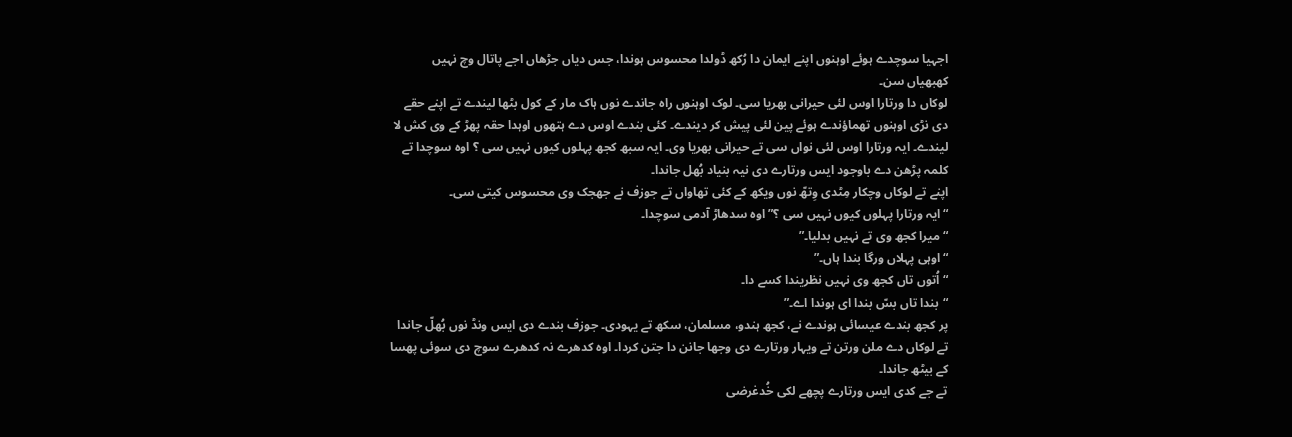اجہیا سوچدے ہوئے اوہنوں اپنے ایمان دا رُکھ ڈولدا محسوس ہوندا، جس دیاں جڑھاں اجے پاتال وچ نہیں کھبھیاں سن۔
لوکاں دا ورتارا اوس لئی حیرانی بھریا سی۔ لوک اوہنوں راہ جاندے نوں ہاک مار کے کول بٹھا لیندے تے اپنے حقے دی نڑی اوہنوں تھماؤندے ہوئے پین لئی پیش کر دیندے۔ کئی بندے اوس دے ہتھوں اوہدا حقہ پھڑ کے وی کش لا لیندے۔ ایہ ورتارا اوس لئی نواں سی تے حیرانی بھریا وی۔ ایہ سبھ کجھ پہلوں کیوں نہیں سی ؟ اوہ سوچدا تے کلمہ پڑھن دے باوجود ایس ورتارے دی نیہ بنیاد بُھل جاندا۔
اپنے تے لوکاں وچکار مِٹدی وِتھّ نوں ویکھ کے کئی تھاواں تے جوزف نے جھجک وی محسوس کیتی سی۔
“ایہ ورتارا پہلوں کیوں نہیں سی ؟” اوہ سدھاڑ آدمی سوچدا۔
“میرا کجھ وی تے نہیں بدلیا۔”
“اوہی پہلاں ورگا بندا ہاں۔”
“اُتوں تاں کجھ وی نہیں نظریندا کسے دا۔
“بندا تاں بسّ بندا ای ہوندا اے۔”
پر کجھ بندے عیسائی ہوندے نے، کجھ ہندو، مسلمان، سکھ تے یہودی۔ جوزف بندے دی ایس ونڈ نوں بُھلّ جاندا تے لوکاں دے ملن ورتن تے ویہار ورتارے دی وجھا جانن دا جتن کردا۔ اوہ کدھرے نہ کدھرے سوچ دی سوئی پھسا کے بیٹھ جاندا۔
تے جے کدی ایس ورتارے پچھے لکی خُدغرضی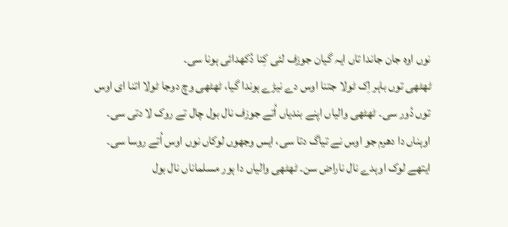نوں اوہ جان جاندا تاں ایہ گیان جوزف لئی کِنا دُکھدائی ہونا سی۔
ٹھٹھی توں باہر اِک ٹولا جتنا اوس دے نیڑے ہوندا گیا، ٹھٹھی وچ دوجا ٹولا اتنا ای اوس توں دُور سی۔ ٹھٹھی والیاں اپنے بندیاں اُتے جوزف نال بول چال تے روک لا دتی سی۔ اوہناں دا دھرم جو اوس نے تیاگ دتا سی، ایس وجھوں لوکاں نوں اوس اُتے روسا سی۔ ایتھے لوک اوہدے نال ناراض سن۔ ٹھٹھی والیاں دا ہور مسلماناں نال بول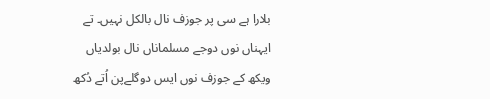بلارا ہے سی پر جوزف نال بالکل نہیں۔ تے ایہناں نوں دوجے مسلماناں نال بولدیاں ویکھ کے جوزف نوں ایس دوگلےپن اُتے دُکھ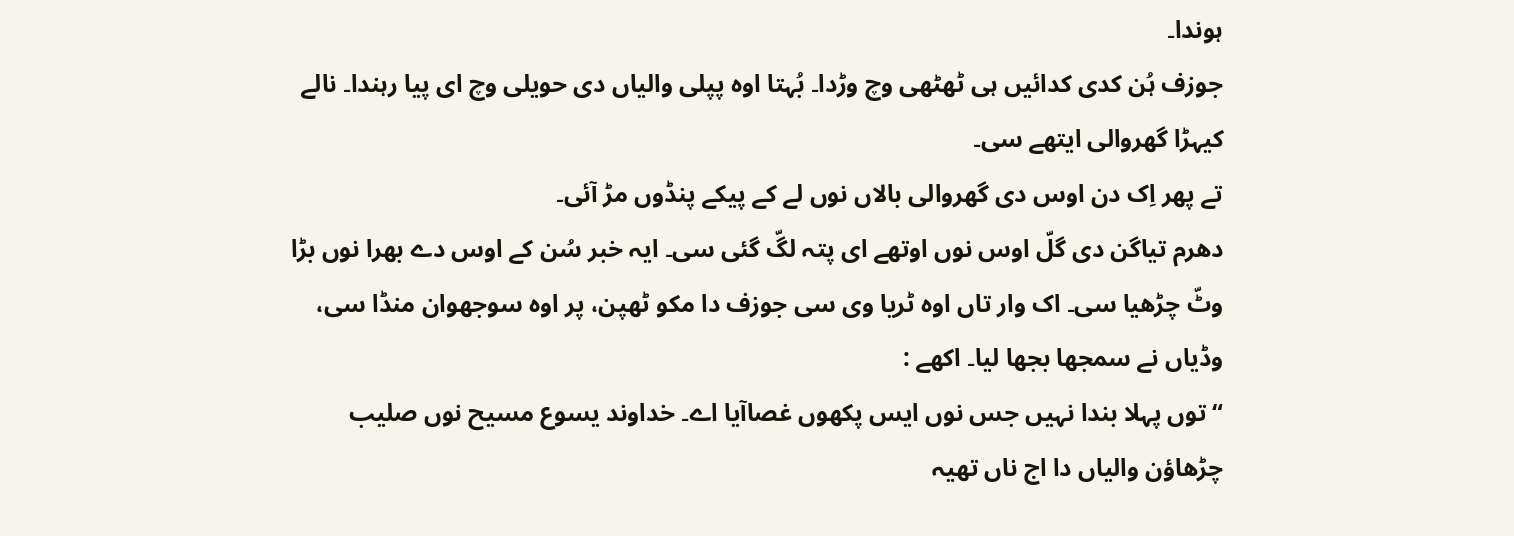ہوندا۔
جوزف ہُن کدی کدائیں ہی ٹھٹھی وچ وڑدا۔ بُہتا اوہ پپلی والیاں دی حویلی وچ ای پیا رہندا۔ نالے کیہڑا گھروالی ایتھے سی۔
تے پھر اِک دن اوس دی گھروالی بالاں نوں لے کے پیکے پنڈوں مڑ آئی۔
دھرم تیاگن دی گلّ اوس نوں اوتھے ای پتہ لگّ گئی سی۔ ایہ خبر سُن کے اوس دے بھرا نوں بڑا وٹّ چڑھیا سی۔ اک وار تاں اوہ ٹریا وی سی جوزف دا مکو ٹھپن، پر اوہ سوجھوان منڈا سی، وڈیاں نے سمجھا بجھا لیا۔ اکھے :
“توں پہلا بندا نہیں جس نوں ایس پکھوں غصاآیا اے۔ خداوند یسوع مسیح نوں صلیب چڑھاؤن والیاں دا اج ناں تھیہ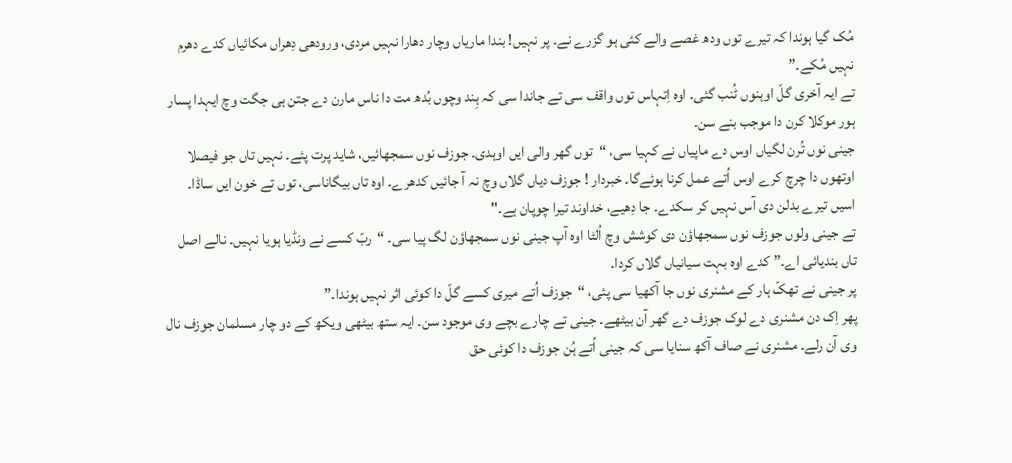مُک گیا ہوندا کہ تیرے توں ودھ غصے والے کئی ہو گزرے نے۔ پر نہیں! بندا ماریاں وچار دھارا نہیں مردی، ورودھی دِھراں مکائیاں کدے دھرم نہیں مُکے۔”
تے ایہ آخری گلّ اوہنوں ٹُنب گئی۔ اوہ اِتہاس توں واقف سی تے جاندا سی کہ ہِند وچوں بُدھ مت دا ناس مارن دے جتن ہی جگت وچ ایہدا پسار ہور موکلا کرن دا موجب بنے سن۔
جینی نوں تُرن لگیاں اوس دے ماپیاں نے کہیا سی، “توں گھر والی ایں اوہدی۔ جوزف نوں سمجھائیں، شاید پرت پئے۔ نہیں تاں جو فیصلا اوتھوں دا چرچ کرے اوس اُتے عمل کرنا ہوئےگا۔ خبردار ! جوزف دیاں گلاں وچ نہ آ جائیں کدھرے۔ اوہ تاں بیگاناسی، توں تے خون ایں ساڈا۔ اسیں تیرے بدلن دی آس نہیں کر سکدے۔ جا دِھیے، خداوند تیرا چوپان ہے۔"
تے جینی ولوں جوزف نوں سمجھاؤن دی کوشش وچ اُلٹا اوہ آپ جینی نوں سمجھاؤن لگ پیا سی۔ “ربّ کسے نے ونڈیا ہویا نہیں۔ نالے اصل تاں بندیائی اے۔” کدے اوہ بہت سیانیاں گلاں کردا۔
پر جینی نے تھکّ ہار کے مشنری نوں جا آکھیا سی پئی، “جوزف اُتے میری کسے گلّ دا کوئی اثر نہیں ہوندا۔”
پھر اِک دن مشنری دے لوک جوزف دے گھر آن بیٹھے۔ جینی تے چارے بچے وی موجود سن۔ ایہ ستھ بیٹھی ویکھ کے دو چار مسلمان جوزف نال وی آن رلے۔ مشنری نے صاف آکھ سنایا سی کہ جینی اُتے ہُن جوزف دا کوئی حق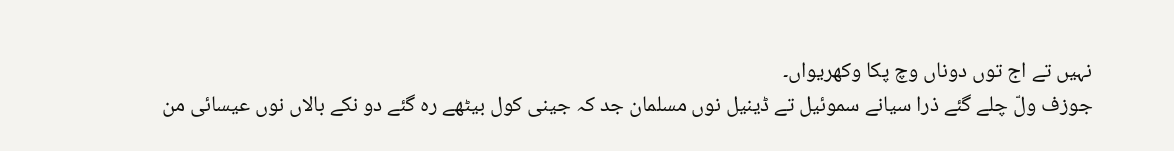نہیں تے اج توں دوناں وچ پکا وکھریواں۔
جوزف ولّ چلے گئے ذرا سیانے سموئیل تے ڈینیل نوں مسلمان جد کہ جینی کول بیٹھے رہ گئے دو نکے بالاں نوں عیسائی من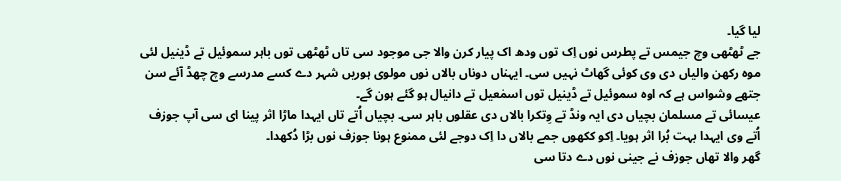لیا گیا۔
جے ٹھٹھی وچ جیمس تے پطرس نوں اِک توں ودھ اک پیار کرن والا جی موجود سی تاں ٹھٹھی توں باہر سموئیل تے ڈینیل لئی موہ رکھن والیاں دی وی کوئی گھاٹ نہیں سی۔ ایہناں دوناں بالاں نوں مولوی ہوریں شہر دے کسے مدرسے وچ چھڈ آئے سن جتھے وشواس ہے کہ اوہ سموئیل تے ڈینیل توں اسمٰعیل تے دانیال ہو گئے ہون گے۔
عیسائی تے مسلمان بچیاں دی ایہ ونڈ تے وِتکرا بالاں دی عقلوں باہر سی۔ بچیاں اُتے تاں ایہدا ماڑا اثر پینا ای سی آپ جوزف اُتے وی ایہدا بہت بُرا اثر ہویا۔ اِکو ککھوں جمے بالاں دا اِک دوجے لئی ممنوع ہونا جوزف نوں بڑا دُکھدا۔
گھر والا تھاں جوزف نے جینی نوں دے دتا سی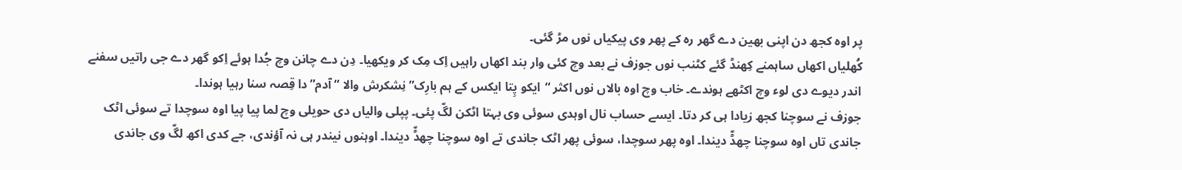پر اوہ کجھ دن اپنی بھین دے گھر رہ کے پھر وی پیکیاں نوں مڑ گئی۔
کُھلیاں اکھاں ساہمنے کِھنڈ گئے کٹنب نوں جوزف نے بعد وچ کئی وار بند اکھاں راہیں اِک مِک کر ویکھیا۔ دِن دے چانن وچ جُدا ہوئے اِکو گھر دے جی راتیں سفنے اندر دیوے دی لوء وچ اکٹھے ہوندے۔ خاب وچ اوہ بالاں نوں اکثر “ایکو پِتا ایکس کے ہم بارِک” نِشکرش والا “آدم” دا قِصہ سنا رہیا ہوندا۔
جوزف نے سوچنا کجھ زیادا ہی کر دتا۔ ایسے حساب نال اوہدی سوئی وی بہتا اٹکن لگّ پئی۔ پپلی والیاں دی حویلی وچ لما پیا پیا اوہ سوچدا تے سوئی اٹک جاندی تاں اوہ سوچنا چھڈّ دیندا۔ اوہ پھر سوچدا، سوئی پھر اٹک جاندی تے اوہ سوچنا چھڈّ دیندا۔ اوہنوں نیندر ہی نہ آؤندی، جے کدی اکھ لگّ وی جاندی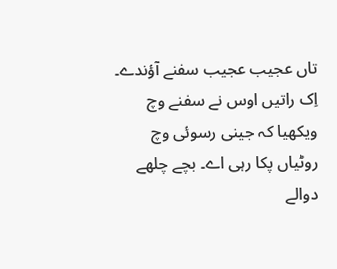تاں عجیب عجیب سفنے آؤندے۔
اِک راتیں اوس نے سفنے وچ ویکھیا کہ جینی رسوئی وچ روٹیاں پکا رہی اے۔ بچے چلھے دوالے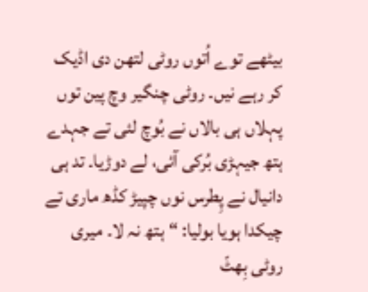بیٹھے توے اُتوں روٹی لتھن دی اڈیک کر رہے نیں۔ روٹی چنگیر وچ پین توں پہلاں ہی بالاں نے بُوچ لئی تے جہدے ہتھ جیہڑی بُرکی آئی، لے دوڑیا۔ تد ہی دانیال نے پِطرس نوں چپیڑ کڈھ ماری تے چیکدا ہویا بولیا: “ہتھ نہ لا۔ میری روٹی بِھٹّ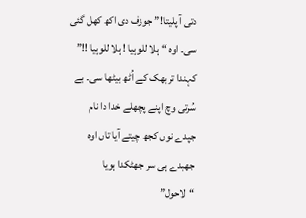دتی آ پلیتا!” جوزف دی اکھ کھل گئی سی۔ اوہ “ہلا للوہیا ! ہلا للوہیا !!” کہندا تربھک کے اُٹھ بیٹھا سی۔ بے سُرتی وچ اپنے پچھلے خدا دا نام جپدے نوں کجھ چیتے آیا تاں اوہ جھبدے ہی سر جھٹکدا ہویا “لاحول”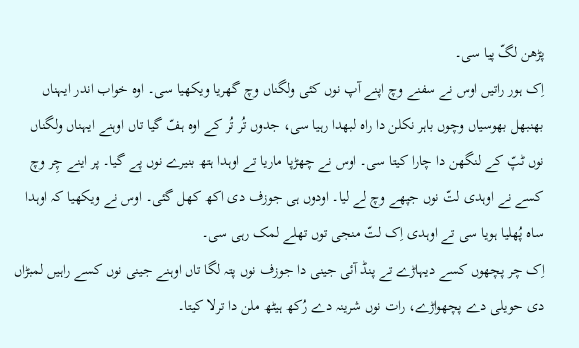پڑھن لگّ پیا سی۔
اِک ہور راتیں اوس نے سفنے وچ اپنے آپ نوں کئی ولگناں وچ گھریا ویکھیا سی۔ اوہ خواب اندر ایہناں بھنبھل بھوسیاں وچوں باہر نکلن دا راہ لبھدا رہیا سی، جدوں تُر تُر کے اوہ ہفّ گیا تاں اوہنے ایہناں ولگناں نوں ٹپّ کے لنگھن دا چارا کیتا سی۔ اوس نے چھڑپا ماریا تے اوہدا ہتھ بنیرے نوں پے گیا۔ پر اینے چِر وچ کسے نے اوہدی لتّ نوں جپھے وچ لے لیا۔ اودوں ہی جوزف دی اکھ کھل گئی۔ اوس نے ویکھیا کہ اوہدا ساہ پُھلیا ہویا سی تے اوہدی اِک لتّ منجی توں تھلے لمک رہی سی۔
اِک چر پچھوں کسے دیہاڑے تے پنڈ آئی جینی دا جوزف نوں پتہ لگا تاں اوہنے جینی نوں کسے راہیں لمبڑاں دی حویلی دے پچھواڑے، رات نوں شرینہ دے رُکھ ہیٹھ ملن دا ترلا کیتا۔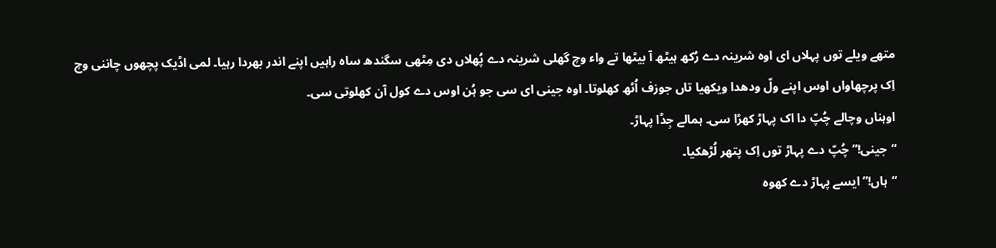متھے ویلے توں پہلاں ای اوہ شرینہ دے رُکھ ہیٹھ آ بیٹھا تے واء وچ گھلی شرینہ دے پُھلاں دی مِٹھی سگندھ ساہ راہیں اپنے اندر بھردا رہیا۔ لمی اڈیک پچھوں چاننی وچ اِک پرچھاواں اوس اپنے ولّ ودھدا ویکھیا تاں جوزف اُٹھ کھلوتا۔ اوہ جینی ای سی جو ہُن اوس دے کول آن کھلوتی سی۔
اوہناں وچالے چُپّ دا اک پہاڑ کھڑا سی۔ ہمالے جِڈا پہاڑ۔
“جینی!” چُپّ دے پہاڑ توں اِک پتھر لُڑھکیا۔
“ہاں!” ایسے پہاڑ دے کھوہ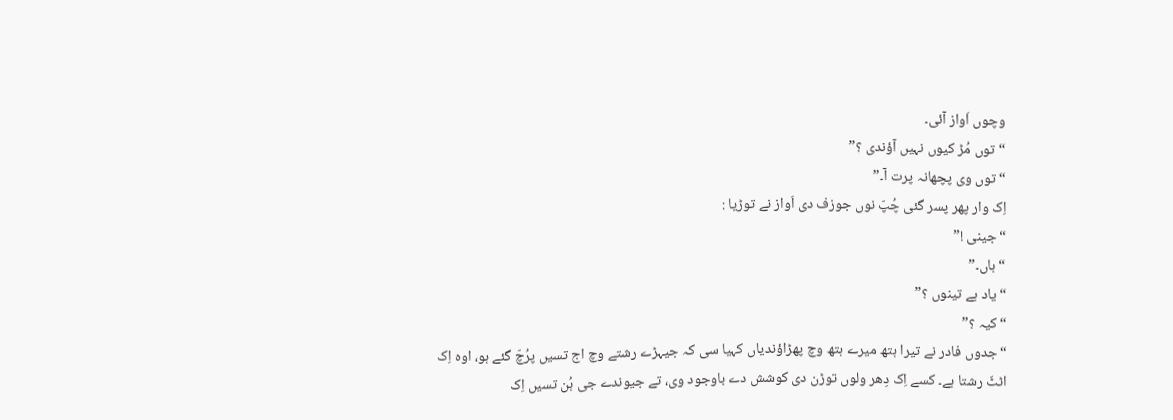وچوں اَواز آئی۔
“توں مُڑ کیوں نہیں آؤندی ؟”
“توں وی پچھانہ پرت آ۔”
اِک وار پھر پسر گئی چُپّ نوں جوزف دی اَواز نے توڑیا :
“جینی !”
“ہاں۔”
“یاد ہے تینوں ؟”
“کیہ ؟”
“جدوں فادر نے تیرا ہتھ میرے ہتھ وچ پھڑاؤندیاں کہیا سی کہ جیہڑے رشتے وچ اج تسیں پرُچّ گئے ہو، اوہ اِک اٹٹّ رشتا ہے۔ کسے اِک دِھر ولوں توڑن دی کوشش دے باوجود وی، تے جیوندے جی ہُن تسیں اِک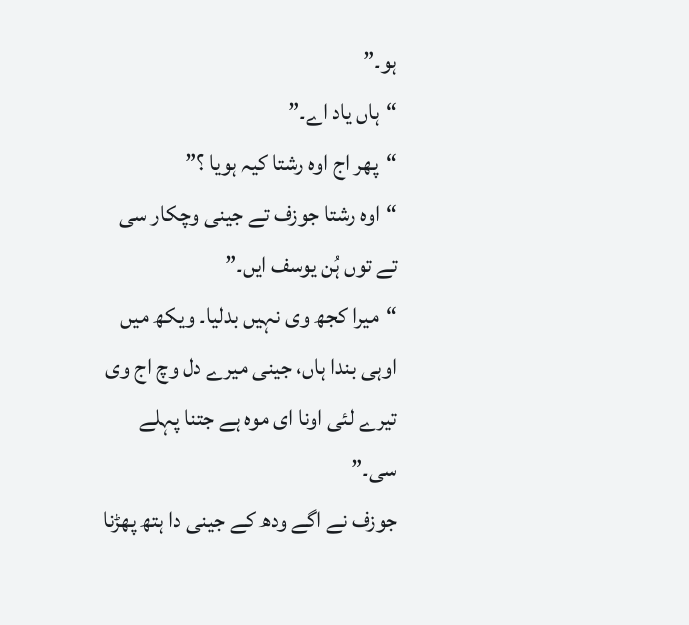ہو۔”
“ہاں یاد اے۔”
“پھر اج اوہ رشتا کیہ ہویا ؟”
“اوہ رشتا جوزف تے جینی وچکار سی تے توں ہُن یوسف ایں۔”
“میرا کجھ وی نہیں بدلیا۔ ویکھ میں اوہی بندا ہاں، جینی میرے دل وچ اج وی تیرے لئی اونا ای موہ ہے جتنا پہلے سی۔”
جوزف نے اگے ودھ کے جینی دا ہتھ پھڑنا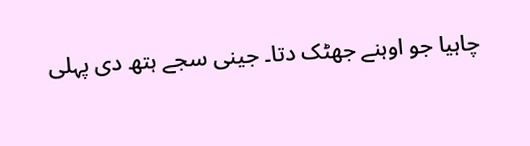چاہیا جو اوہنے جھٹک دتا۔ جینی سجے ہتھ دی پہلی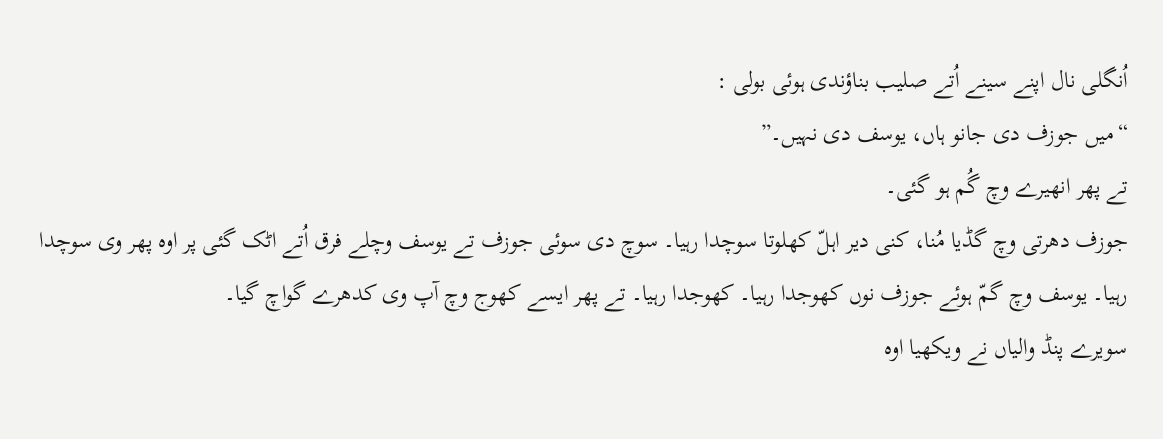اُنگلی نال اپنے سینے اُتے صلیب بناؤندی ہوئی بولی :
“میں جوزف دی جانو ہاں، یوسف دی نہیں۔”
تے پھر انھیرے وچ گُم ہو گئی۔
جوزف دھرتی وچ گڈیا مُنا، کنی دیر اہلّ کھلوتا سوچدا رہیا۔ سوچ دی سوئی جوزف تے یوسف وچلے فرق اُتے اٹک گئی پر اوہ پھر وی سوچدا رہیا۔ یوسف وچ گمّ ہوئے جوزف نوں کھوجدا رہیا۔ کھوجدا رہیا۔ تے پھر ایسے کھوج وچ آپ وی کدھرے گواچ گیا۔
سویرے پنڈ والیاں نے ویکھیا اوہ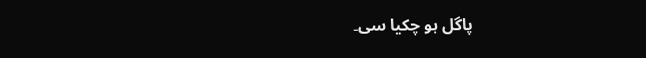پاگل ہو چکیا سی۔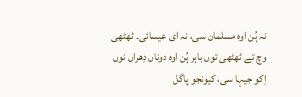نہ ہُن اوہ مسلمان سی، نہ ای عیسائی۔ ٹھٹھی وچ تے ٹھٹھی توں باہر ہُن اوہ دوناں دِھراں نوں اِکو جیہا سی، کیونجو پاگل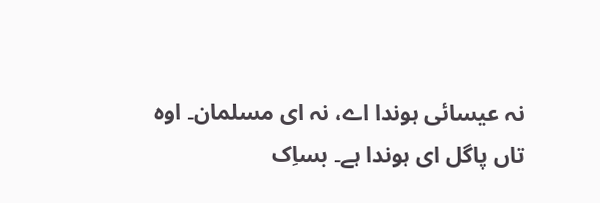نہ عیسائی ہوندا اے، نہ ای مسلمان۔ اوہ تاں پاگل ای ہوندا ہے۔ بساِک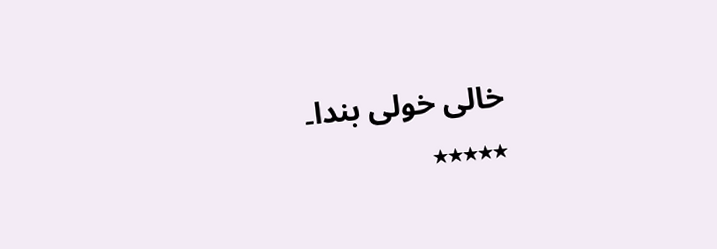خالی خولی بندا۔
٭٭٭٭٭